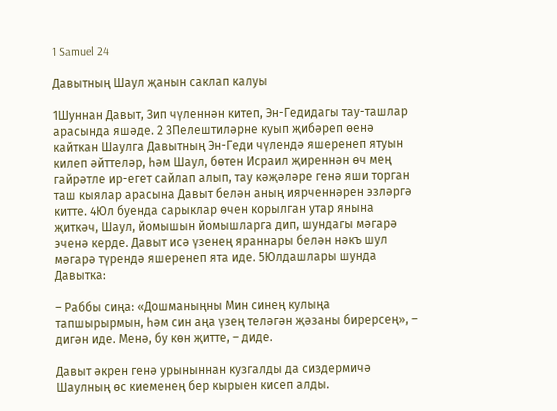1 Samuel 24

Давытның Шаул җанын саклап калуы

1Шуннан Давыт, Зип чүленнән китеп, Эн-Гедидагы тау-ташлар арасында яшәде. 2 3Пелештиләрне куып җибәреп өенә кайткан Шаулга Давытның Эн-Геди чүлендә яшеренеп ятуын килеп әйттеләр, һәм Шаул, бөтен Исраил җиреннән өч мең гайрәтле ир-егет сайлап алып, тау кәҗәләре генә яши торган таш кыялар арасына Давыт белән аның иярченнәрен эзләргә китте. 4Юл буенда сарыклар өчен корылган утар янына җиткәч, Шаул, йомышын йомышларга дип, шундагы мәгарә эченә керде. Давыт исә үзенең яраннары белән нәкъ шул мәгарә түрендә яшеренеп ята иде. 5Юлдашлары шунда Давытка:

– Раббы сиңа: «Дошманыңны Мин синең кулыңа тапшырырмын, һәм син аңа үзең теләгән җәзаны бирерсең», – дигән иде. Менә, бу көн җитте, – диде.

Давыт әкрен генә урыныннан кузгалды да сиздермичә Шаулның өс киеменең бер кырыен кисеп алды.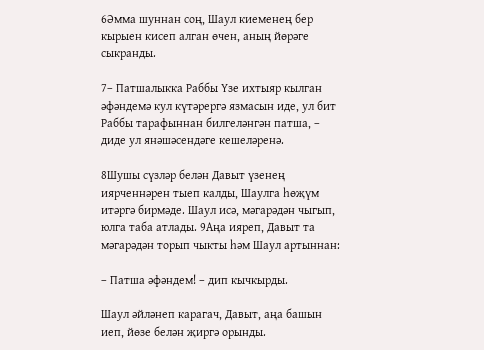6Әмма шуннан соң, Шаул киеменең бер кырыен кисеп алган өчен, аның йөрәге сыкранды.

7– Патшалыкка Раббы Үзе ихтыяр кылган әфәндемә кул күтәрергә язмасын иде, ул бит Раббы тарафыннан билгеләнгән патша, – диде ул янәшәсендәге кешеләренә.

8Шушы сүзләр белән Давыт үзенең иярченнәрен тыеп калды, Шаулга һөҗүм итәргә бирмәде. Шаул исә, мәгарәдән чыгып, юлга таба атлады. 9Аңа ияреп, Давыт та мәгарәдән торып чыкты һәм Шаул артыннан:

– Патша әфәндем! – дип кычкырды.

Шаул әйләнеп карагач, Давыт, аңа башын иеп, йөзе белән җиргә орынды.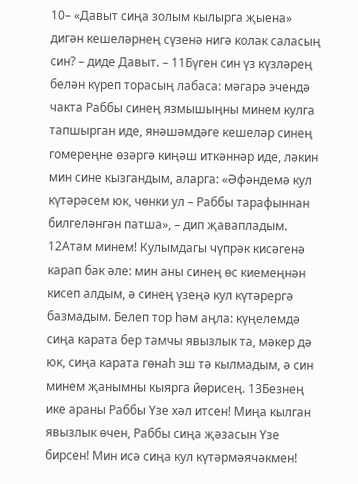10– «Давыт сиңа золым кылырга җыена» дигән кешеләрнең сүзенә нигә колак саласың син? – диде Давыт. – 11Бүген син үз күзләрең белән күреп торасың лабаса: мәгарә эчендә чакта Раббы синең язмышыңны минем кулга тапшырган иде, янәшәмдәге кешеләр синең гомереңне өзәргә киңәш иткәннәр иде, ләкин мин сине кызгандым, аларга: «Әфәндемә кул күтәрәсем юк, чөнки ул – Раббы тарафыннан билгеләнгән патша», – дип җавапладым. 12Атам минем! Кулымдагы чүпрәк кисәгенә карап бак әле: мин аны синең өс киемеңнән кисеп алдым, ә синең үзеңә кул күтәрергә базмадым. Белеп тор һәм аңла: күңелемдә сиңа карата бер тамчы явызлык та, мәкер дә юк, сиңа карата гөнаһ эш тә кылмадым, ә син минем җанымны кыярга йөрисең. 13Безнең ике араны Раббы Үзе хәл итсен! Миңа кылган явызлык өчен, Раббы сиңа җәзасын Үзе бирсен! Мин исә сиңа кул күтәрмәячәкмен!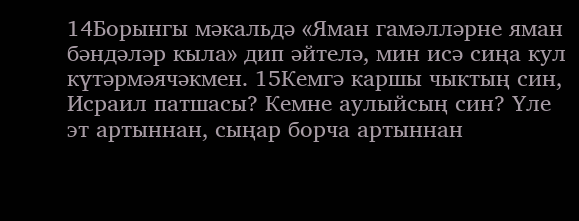14Борынгы мәкальдә «Яман гамәлләрне яман бәндәләр кыла» дип әйтелә, мин исә сиңа кул күтәрмәячәкмен. 15Кемгә каршы чыктың син, Исраил патшасы? Кемне аулыйсың син? Үле эт артыннан, сыңар борча артыннан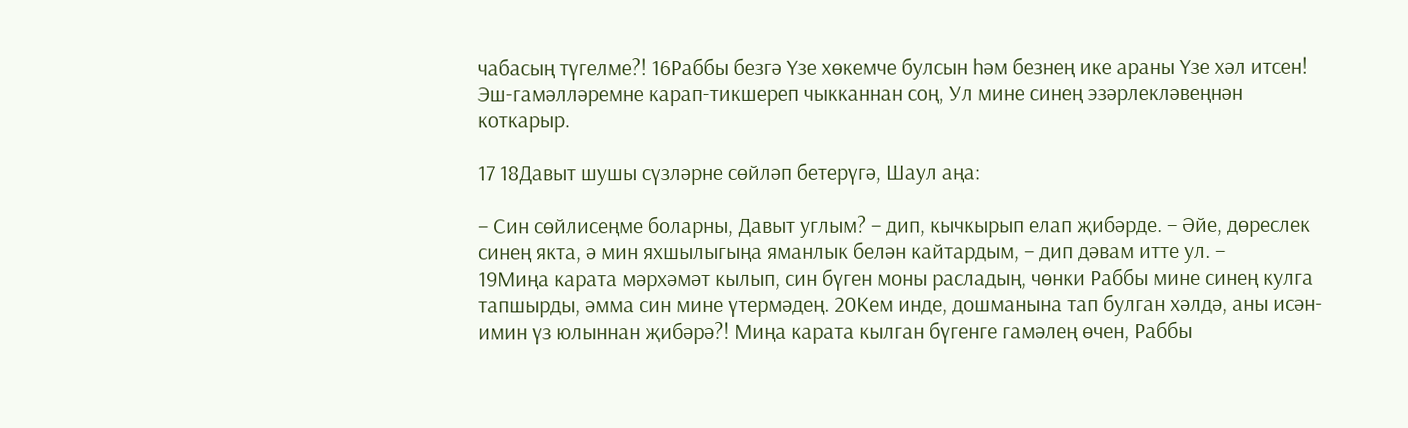чабасың түгелме?! 16Раббы безгә Үзе хөкемче булсын һәм безнең ике араны Үзе хәл итсен! Эш-гамәлләремне карап-тикшереп чыкканнан соң, Ул мине синең эзәрлекләвеңнән коткарыр.

17 18Давыт шушы сүзләрне сөйләп бетерүгә, Шаул аңа:

– Син сөйлисеңме боларны, Давыт углым? – дип, кычкырып елап җибәрде. – Әйе, дөреслек синең якта, ә мин яхшылыгыңа яманлык белән кайтардым, – дип дәвам итте ул. –
19Миңа карата мәрхәмәт кылып, син бүген моны расладың, чөнки Раббы мине синең кулга тапшырды, әмма син мине үтермәдең. 20Кем инде, дошманына тап булган хәлдә, аны исән-имин үз юлыннан җибәрә?! Миңа карата кылган бүгенге гамәлең өчен, Раббы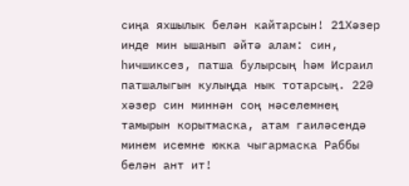сиңа яхшылык белән кайтарсын! 21Хәзер инде мин ышанып әйтә алам: син, һичшиксез, патша булырсың һәм Исраил патшалыгын кулыңда нык тотарсың. 22Ә хәзер син миннән соң нәселемнең тамырын корытмаска, атам гаиләсендә минем исемне юкка чыгармаска Раббы белән ант ит!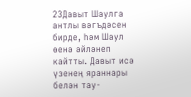23Давыт Шаулга антлы вәгъдәсен бирде, һәм Шаул өенә әйләнеп кайтты. Давыт исә үзенең яраннары белән тау-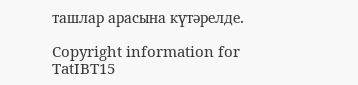ташлар арасына күтәрелде.

Copyright information for TatIBT15